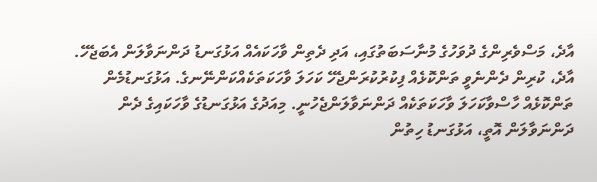އާދެ، މަސްވެރިންގެ ދުވަހުގެ މުނާސަބަތުގައި، އަދި ދެތިން ވާހަކައެއް އަޅުގަނޑު ދަންނަވާލަން އެބަޖެހޭ. އާދެ، ކުރިން ދެންނެވީ ތަންކޮޅެއް ފިކުރުކުރަންޖެހޭ ކަހަލަ ވާހަކަތަކެއްކަންނޭނގެ. އަޅުގަނޑުމެން ތަންކޮޅެއް ހާސްވާކަހަލަ ވާހަކަތަކެއް ދަންނަވާލަންޖެހުނީ. މިއަދުގެ އަޅުގަނޑުގެ ވާހަކައިގެ ދެން ދަންނަވާލަން އޮތީ، އަޅުގަނޑު ހިތުން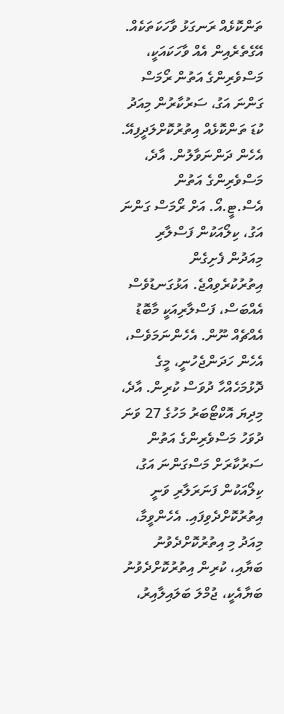ތަންކޮޅެއް ރަނގަޅު ވާހަކަތަކެއް. އޭގެތެރެއިން އެއް ވާހަކައަކީ، މަސްވެރިންގެ އަތުން ރޯމަސް ގަންނަ އަގު، ސަރުކާރުން މިއަދު ކުޑަ ތަންކޮޅެއް އިތުރުކޮށްލަދީފިއޭ. އެހެން ދަންނަވާލުން. އާދެ، މަސްވެރިންގެ އަތުން އެސް.ޓީ.އޯ. އަށް ރޯމަސް ގަންނަ އަގު، ކިލޯއަކުން ފަސްލާރި މިއަދުން ފެށިގެން އިތުރުކުރެވިއްޖެ. އަޅުގަނޑުވެސް އެއްބަސް، ފަސްލާރިއަކީ މާބޮޑު އެއްޗެއް ނޫން. އެހެންނަމަވެސް، އެހެން ހަދަންޖެހުނީ، މީގެ ދޮޅުމަހެއްހާ ދުވަސް ކުރިން. އާދެ، މިދިޔަ އޮކްޓޯބަރު މަހުގެ 27 ވަނަ ދުވަހު މަސްވެރިންގެ އަތުން ސަރުކާރަށް މަސްގަންނަ އަގު، ކިލޯއަކުން ފަނަރަލާރި ވަނީ އިތުރުކޮށްދެވިފައި. އެހެންވީމާ، މިއަދު މި އިތުރުކޮށްދެވުނު ބަޔާއި، ކުރިން އިތުރުކޮށްދެވުނު ބަޔާއެކީ، ޖުމްލަ ބަލައިލާއިރު،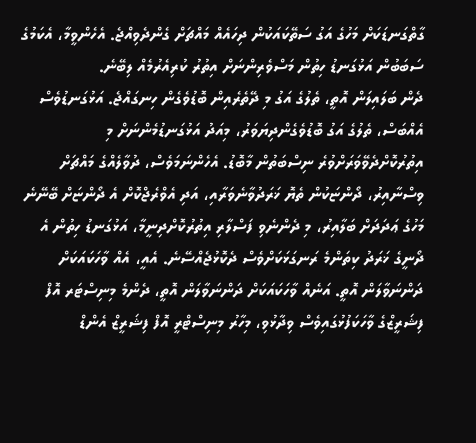ގާތްގަނޑަކަށް މަހުގެ އަގު ސަތޭކައަކުން ދިހައެއް މައްޗަށް ގެންދެވިއްޖެ. އެހެންވީމާ، އެކަމުގެ ސަބަބުން އަޅުގަނޑު ހިތުން މަސްވެރިންނަށް އިތުރު ކުރިއެރުމެއް ލިބޭނެ.
ދެން ބަލައިލަން އޮތީ، ތެލުގެ އަގު މި ދޭތެރެއިން ބޮޑުވެގެން ހިނގައްޖެ. އަޅުގަނޑުވެސް އެއްބަސް، ތެލުގެ އަގު ބޮޑުވެގެންދިޔަވަރު، މިއަދު އަޅުގަނޑުމެންނަށް މި އިތުރުކޮށްދެވޭވަރަށްވުރެ ނިސްބަތުން މާބޮޑު. އެހެންނަމަވެސް، ދުވާލެއްގެ މައްޗަށް ވިސްނާއިރު، ދޯންޏަކުން ތެޔޮ ޚަރަދުވާނެވަރާއި، އަދި އެވްރެޖްކޮށް އެ ދޯންޏަށް ބޭނޭނެ މަހުގެ ޢަދަދަށް ބަލާއިރު، މި ދެންނެވި ފަސްލާރި އިތުރުކޮށްދިނީމާ، އަޅުގަނޑު ހިތުން އެ ދޯނީގެ ޚަރަދު ކިތަންމެ ރަނގަޅަކަށްވެސް ދެކޮޅުޖެއްސޭނެ. އެއީ، އެއް ވާހަކައަކަށް ދަންނަވާލަން އޮތީ. އަނެއް ވާހަކައަކަށް ދަންނަވާލަން އޮތީ، ދެންމެ މިނިސްޓަރ އޮފް ފިޝަރީޒްގެ ވާހަކަފުޅުގައިވެސް ވިދާޅުވި، މިހާރު މިނިސްޓްރީ އޮފް ފިޝަރީޒް އެންޑް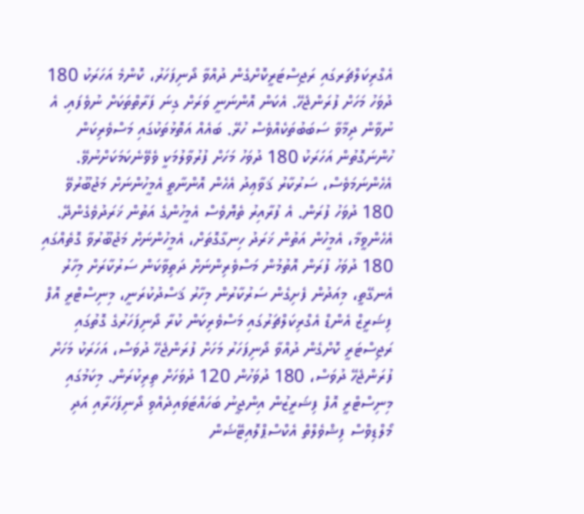އެގްރިކަލްޗަރގައި ރަޖިސްޓަރީކޮށްގެން ދުއްވާ ދޯނިފަހަރު، ކޮންމެ އަހަރަކު 180 ދުވަހު މަހަށް ފުރަންޖެހޭ. އެކަން އޮންނަނީ ވަރަށް ގިނަ ފަރާތްތަކަށް ނުވެފައި. އެ ނުވާން ދިމާވާ ސަބަބުތަކެއްވެސް ހުރޭ. ބައެއް އަތޮޅުތަކުގައި މަސްވެރިކަން ހުންނަގޮތުން އަހަރަކު 180 ދުވަހު މަހަށް ފުރުވާލުމަކީ ވެވޭނެކަމަކަށްނުވޭ. އެހެންނަމަވެސް، ސަރުކާރު ޤަވާޢިދު އެހެން އޮންނާތީ އެމީހުންނަށް މަޖުބޫރުވޭ 180 ދުވަހު ފުރަން. އެ ފުރާއިރު ތެޔޮވެސް އެމީހުންގެ އަތުން ޚަރަދުވެގެންދޭ. އެހެންވީމާ، އެމީހުން އަތުން ޚަރަދު ހިނގާގޮތަށް، އެމީހުންނަށް މަޖުބޫރުވާ ގޮތެއްގައި 180 ދުވަހު ފުރަން އޮތުމުން މަސްވެރިންނަށް ދަތިވާކަން ސަރުކާރަށް މިހާރު އެނގޭތީ، މިއަދުން ފެށިގެން ސަރުކާރުން މިހާރު ޤަސްދުކުރަނީ، މިނިސްޓްރީ އޮފް ފިޝަރީޒް އެންޑް އެގްރިކަލްޗަރުގައި މަސްވެރިކަން ކުރާ ދޯނިފަހަރުގެ ގޮތުގައި ރަޖިސްޓަރީ ކޮށްގެން ދުއްވާ ދޯނިފަހަރު މަހަށް ފުރަންޖެހޭ ދުވަސް، އަހަރަކު މަހަށް ފުރަންޖެހޭ ދުވަސް، 180 ދުވަހުން 120 ދުވަހަށް ތިރިކުރަން. މިކަމުގައި މިނިސްޓްރީ އޮފް ފިޝަރީޒުން އިންޖީނު ބަހައްޓަވައިދެއްވި ދޯނިފަހަރާއި އަދި މޯލްޑިވްސް ފިޝްވެލްތް އެކްސްޕްލޮއިޓޭޝަން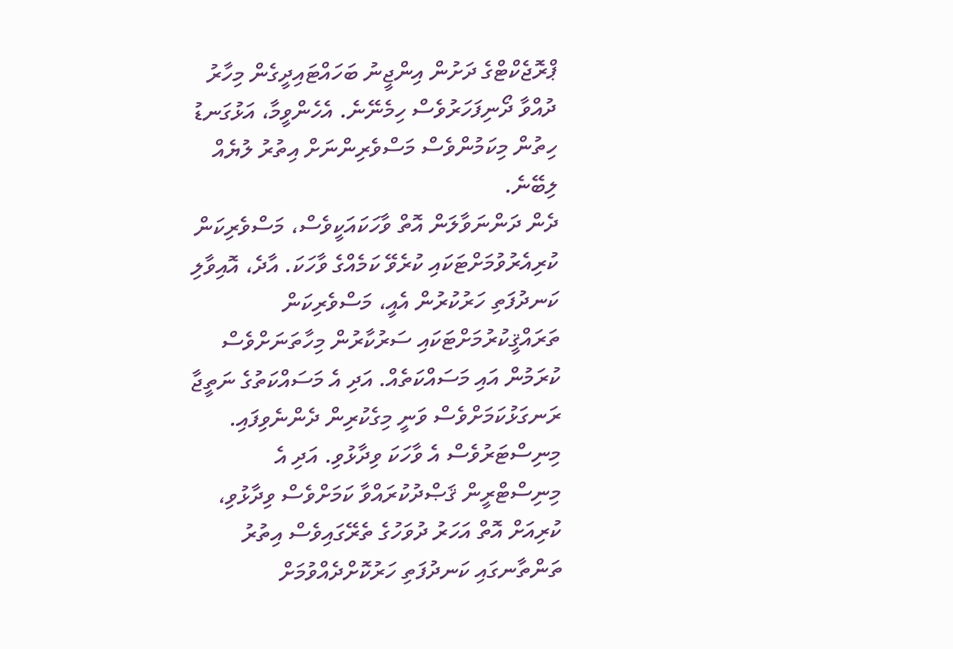ޕްރޮޖެކްޓްގެ ދަށުން އިންޖީނު ބަހައްޓައިދީގެން މިހާރު ދުއްވާ ދޯނިފަހަރުވެސް ހިމެނޭނެ. އެހެންވީމާ، އަޅުގަނޑު ހިތުން މިކަމުންވެސް މަސްވެރިންނަށް އިތުރު ލުޔެއް ލިބޭނެ.
ދެން ދަންނަވާލަން އޮތް ވާހަކައަކީވެސް، މަސްވެރިކަން ކުރިއެރުވުމަށްޓަކައި ކުރެވޭ ކަމެއްގެ ވާހަކަ. އާދެ، އޮއިވާލި ކަނދުފަތި ހަރުކުރުން އެއީ، މަސްވެރިކަން ތަރައްޤީކުރުމަށްޓަކައި ސަރުކާރުން މިހާތަނަށްވެސް ކުރަމުން އައި މަސައްކަތެއް. އަދި އެ މަސައްކަތުގެ ނަތީޖާ ރަނގަޅުކަމަށްވެސް ވަނީ މިގެކުރިން ދެންނެވިފައި. މިނިސްޓަރުވެސް އެ ވާހަކަ ވިދާޅުވި. އަދި އެ މިނިސްޓްރީން ޤަޞްދުކުރައްވާ ކަމަށްވެސް ވިދާޅުވި، ކުރިއަށް އޮތް އަހަރު ދުވަހުގެ ތެރޭގައިވެސް އިތުރު ތަންތާނގައި ކަނދުފަތި ހަރުކޮށްދެއްވުމަށް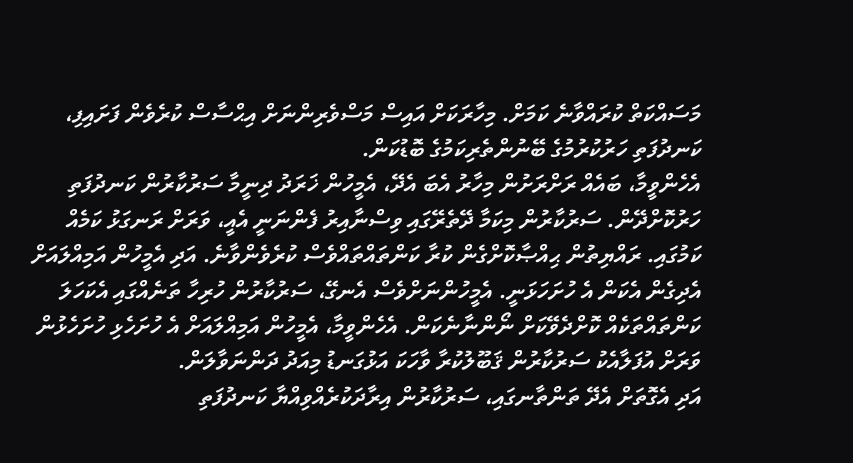މަސައްކަތް ކުރައްވާނެ ކަމަށް. މިހާރަކަށް އައިސް މަސްވެރިންނަށް އިޙްސާސް ކުރެވެން ފަށައިފި، ކަނދުފަތި ހަރުކުރުމުގެ ބޭނުންތެރިކަމުގެ ބޮޑުކަން.
އެހެންވީމާ، ބައެއް ރަށްރަށުން މިހާރު އެބަ އެދޭ، އެމީހުން ޚަރަދު ދިނީމާ ސަރުކާރުން ކަނދުފަތި ހަރުކޮށްދޭން. ސަރުކާރުން މިކަމާ ދޭތެރޭގައި ވިސްނާއިރު ފެންނަނީ އެއީ، ވަރަށް ރަނގަޅު ކަމެއް ކަމުގައި. ރައްޔިތުން ޙިއްޞާކޮށްގެން ކުރާ ކަންތައްތައްވެސް ކުރެވެންވާނެ. އަދި އެމީހުން އަމިއްލައަށް އެދިގެން އެކަން އެ ހުށަހަޅަނީ. އެމީހުންނަށްވެސް އެނގޭ، ސަރުކާރުން ހުރިހާ ތަނެއްގައި އެކަހަލަ ކަންތައްތަކެއް ކޮށްދެވޭކަށް ނޯންނާނެކަން. އެހެންވީމާ، އެމީހުން އަމިއްލައަށް އެ ހުށަހެޅި ހުށަހެޅުން ވަރަށް އުފަލާއެކު ސަރުކާރުން ޤަބޫލުކުރާ ވާހަކަ އަޅުގަނޑު މިއަދު ދަންނަވާލަން.
އަދި އެގޮތަށް އެދޭ ތަންތާނގައި، ސަރުކާރުން އިރާދަކުރެއްވިއްޔާ ކަނދުފަތި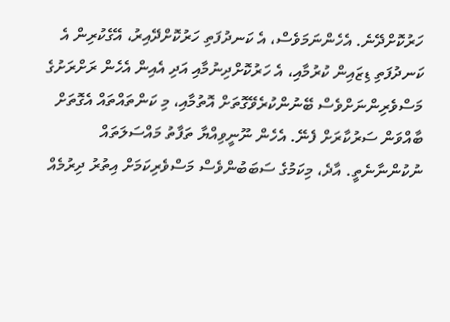ހަރުކޮށްދޭނެ. އެހެންނަމަވެސް، އެ ކަނދުފަތި ހަރުކޮށްދޭއިރު، އޭގެކުރިން އެ ކަނދުފަތި ޑިޒައިން ކުރުމާއި، އެ ހަރުކޮށްދިނުމާއި އަދި އެއިން އެހެން ރަށްރަށުގެ މަސްވެރިންނަށްވެސް ބޭނުންކުރެވޭގޮތަށް އޮތުމާއި، މި ކަންތައްތައް އެގޮތަށް ބާއްވަން ސަރުކާރަށް ފެނޭ. އެހެން ނޫނީވިއްޔާ ތަފާތު މައްސަލަތައް ނުކުންނާނެތީ. އާދެ، މިކަމުގެ ސަބަބުންވެސް މަސްވެރިކަމަށް އިތުރު ދިރުމެއް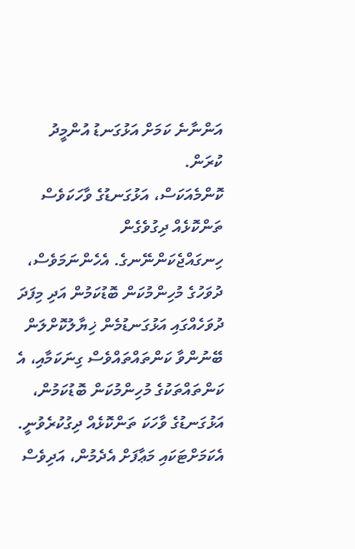އަންނާނެ ކަމަށް އަޅުގަނޑު އުންމީދު ކުރަން.
ކޮންމެއަކަސް، އަޅުގަނޑުގެ ވާހަކަވެސް ތަންކޮޅެއް ދިގުވެގެން ހިނގައްޖެކަންނޭނގެ. އެހެންނަމަވެސް، ދުވަހުގެ މުހިންމުކަން ބޮޑުކަމުން އަދި މިފަދަ ދުވަހެއްގައި އަޅުގަނޑުމެން ޚިޔާލުކޮށްލަން ބޭނުންވާ ކަންތައްތައްވެސް ގިނަކަމާއި، އެ ކަންތައްތަކުގެ މުހިންމުކަން ބޮޑުކަމުން، އަޅުގަނޑުގެ ވާހަކަ ތަންކޮޅެއް ދިގުކުރެވުނީ. އެކަމަށްޓަކައި މަޢާފަށް އެދެމުން، އަދިވެސް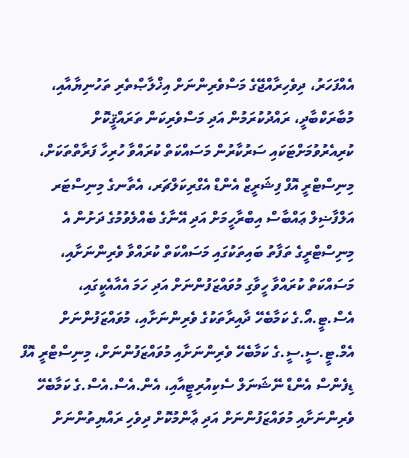އެއްފަހަރު، ދިވެހިރާއްޖޭގެ މަސްވެރިންނަށް އިޚްލާޞްތެރި ތަހުނިޔާއާއި، މުބާރަކްބާދީ، ރައްދުކުރަމުން އަދި މަސްވެރިކަން ތަރައްޤީކޮށް ކުރިއެރުވުމަށްޓަކައި ސަރުކާރުން މަސައްކަތް ކުރައްވާ ހުރިހާ ފަރާތްތަކަށް، މިނިސްޓްރީ އޮފް ފިޝަރީޒް އެންޑް އެގްރިކަލްޗަރ، އެތާނގެ މިނިސްޓަރ އަލްފާޟިލް ޢައްބާސް އިބްރާހީމަށް އަދި އޭނާގެ ބެއްލެވުމުގެ ދަށުން އެ މިނިސްޓްރީގެ ތަފާތު ބައިތަކުގައި މަސައްކަތް ކުރައްވާ ވެރިންނަށާއި، މަސައްކަތް ކުރައްވާ ހީވާގި މުވައްޒަފުންނަށް އަދި ހަމަ އެއާއެކީގައި، އެސް.ޓީ.އޯ.ގެ ކަމާބެހޭ ދާއިރާތަކުގެ ވެރިންނަށާއި، މުވައްޒަފުންނަށް އެމް.ޓީ.ސީ.ސީ.ގެ ކަމާބެހޭ ވެރިންނަށާއި މުވައްޒަފުންނަށް، މިނިސްޓްރީ އޮފް ޑިފެންސް އެންޑް ނޭޝަނަލް ސެކިއުރިޓީއާއި، އެން.އެސް.އެސް.ގެ ކަމާބެހޭ ވެރިންނަށާއި މުވައްޒަފުންނަށް އަދި ޢާންމުކޮށް ދިވެހި ރައްޔިތުންނަށް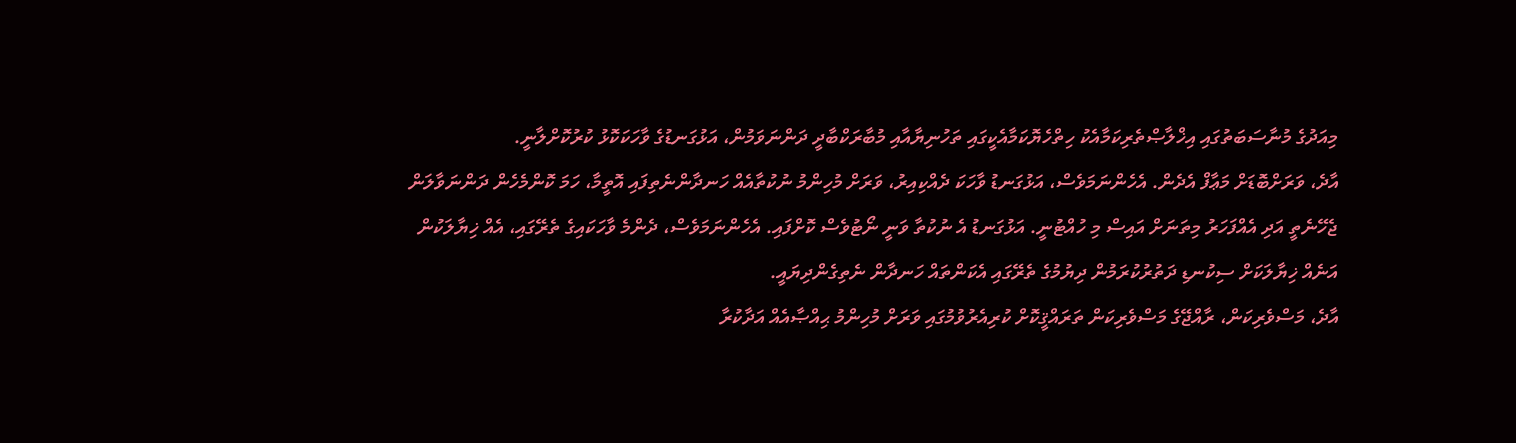މިއަދުގެ މުނާސަބަތުގައި އިޚްލާޞްތެރިކަމާއެކު ހިތްހެޔޮކަމާއެކީގައި ތަހުނިޔާއާއި މުބާރަކްބާދީ ދަންނަވަމުން، އަޅުގަނޑުގެ ވާހަކަކޮޅު ކުރުކޮށްލާނީ.
އާދެ، ވަރަށްބޮޑަށް މަޢާފް އެދެން. އެހެންނަމަވެސް، އަޅުގަނޑު ވާހަކަ ދެއްކިއިރު، ވަރަށް މުހިންމު ނުކުތާއެއް ހަނދާންނެތިފައި އޮތީމާ، ހަމަ ކޮންމެހެން ދަންނަވާލަން ޖެހޭނެތީ އަދި އެއްފަހަރު މިތަނަށް އައިސް މި ހުއްޓުނީ. އަޅުގަނޑު އެ ނުކުތާ ވަނީ ނޯޓުވެސް ކޮށްފައި. އެހެންނަމަވެސް، ދެންމެ ވާހަކައިގެ ތެރޭގައި، އެއް ޚިޔާލަކުން އަނެއް ޚިޔާލަކަށް ސިކުނޑި ދަތުރުކުރަމުން ދިޔުމުގެ ތެރޭގައި އެކަންތައް ހަނދާން ނެތިގެންދިޔައީ.
އާދެ، މަސްވެރިކަން، ރާއްޖޭގެ މަސްވެރިކަން ތަރައްޤީކޮށް ކުރިއެރުވުމުގައި ވަރަށް މުހިންމު ޙިއްޞާއެއް އަދާކުރާ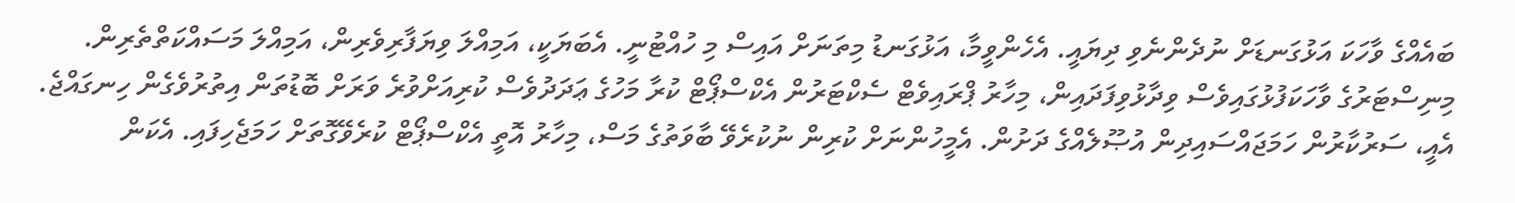ބައެއްގެ ވާހަކަ އަޅުގަނޑަށް ނުދެންނެވި ދިޔައީ. އެހެންވީމާ، އަޅުގަނޑު މިތަނަށް އައިސް މި ހުއްޓުނީ. އެބަޔަކީ، އަމިއްލަ ވިޔަފާރިވެރިން، އަމިއްލަ މަސައްކަތްތެރިން. މިނިސްޓަރުގެ ވާހަކަފުޅުގައިވެސް ވިދާޅުވިފަދައިން، މިހާރު ޕްރައިވެޓް ސެކްޓަރުން އެކްސްޕޯޓް ކުރާ މަހުގެ ޢަދަދުވެސް ކުރިއަށްވުރެ ވަރަށް ބޮޑުތަން އިތުރުވެގެން ހިނގައްޖެ. އެއީ، ސަރުކާރުން ހަމަޖައްސައިދިން އުޞޫލެއްގެ ދަށުން. އެމީހުންނަށް ކުރިން ނުކުރެވޭ ބާވަތުގެ މަސް، މިހާރު އޮތީ އެކްސްޕޯޓް ކުރެވޭގޮތަށް ހަމަޖެހިފައި. އެކަން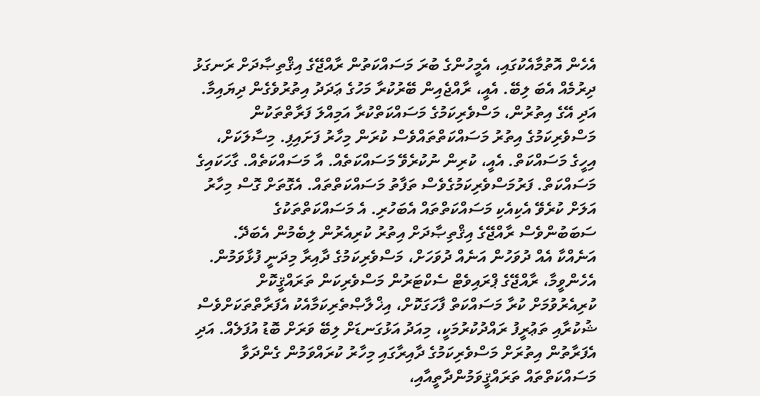އެހެން އޮތުމާއެކުގައި، އެމީހުންގެ ބުރަ މަސައްކަތުން ރާއްޖޭގެ އިޤްތިޞާދަށް ރަނގަޅު ދިރުމެއް އެބަ ލިބޭ. އެއީ، ރާއްޖެއިން ބޭރުކުރާ މަހުގެ ޢަދަދު އިތުރުވެގެން ދިޔައިމާ. އަދި އޭގެ އިތުރުން، މަސްވެރިކަމުގެ މަސައްކަތްކުރާ އަމިއްލަ ފަރާތްތަކުން މަސްވެރިކަމުގެ އިތުރު މަސައްކަތްތައްވެސް ކުރަން މިހާރު ފަށައިފި. މިސާލަކަށް، އިހީގެ މަސައްކަތް. އެއީ، ކުރިން ނުކުރެވޭ މަސައްކަތެއް. އާ މަސައްކަތެއް. ގާހަކައިގެ މަސައްކަތް. ފަރުމަސްވެރިކަމުގެވެސް ތަފާތު މަސައްކަތްތައް. އެގޮތަށް ގޮސް މިހާރު އަލަށް ކުރެވޭ އެކިއެކި މަސައްކަތްތައް އެބަހުރި. އެ މަސައްކަތްތަކުގެ ސަބަބުންވެސް ރާއްޖޭގެ އިޤްތިޞާދަށް އިތުރު ކުރިއެރުން ލިބެމުން އެބަދޭ. އަނެއްކާ އެއް ދުވަހުން އަނެއް ދުވަހަށް، މަސްވެރިކަމުގެ ދާއިރާ މިދަނީ ފުޅާވަމުން.
އެހެންވީމާ، ރާއްޖޭގެ ޕްރައިވެޓް ސެކްޓަރުން މަސްވެރިކަން ތަރައްޤީކޮށް ކުރިއެރުވުމަށް ކުރާ މަސައްކަތް ފާހަގަކޮށް، އިޚްލާޞްތެރިކަމާއެކު އެފަރާތްތަކަށްވެސް ޝުކުރާއި ތަޢުރީފު ރައްދުކުރުމަކީ، މިއަދު އަޅުގަނޑަށް ލިބޭ ވަރަށް ބޮޑު އުފަލެއް. އަދި އެފަރާތުން އިތުރަށް މަސްވެރިކަމުގެ ދާއިރާގައި މިހާރު ކުރައްވަމުން ގެންދަވާ މަސައްކަތްތައް ތަރައްޤީވަމުންދާތީއާއި،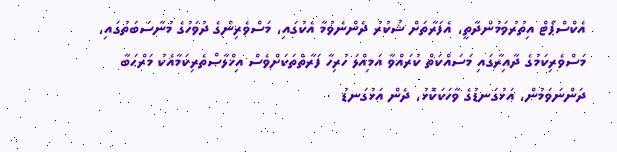އެކްސްޕޯޓް އިތުރުވަމުންދާތީ، އެފަރާތަށް ޝުކުރު ދެންނެވުމާ އެކުގައި، މަސްވެރިންގެ ދުވަހުގެ މުނާސަބަތުގައި، މަސްވެރިކަމުގެ ދާއިރާގައި މަސައްކަތް ކުރައްވާ އަމިއްލަ ހުރިހާ ފަރާތްތަކަށްވެސް އިޚްލާޞްތެރިކަމާއެކު މަރްޙަބާ ދަންނަވަމުން، އަޅުގަނޑުގެ ވާހަކަކޮޅު، ދެން އަޅުގަނޑު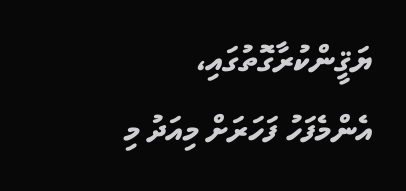ޔަޤީންކުރާގޮތުގައި، އެންމެފަހު ފަހަރަށް މިއަދު މި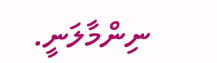ނިންމާލަނީ.